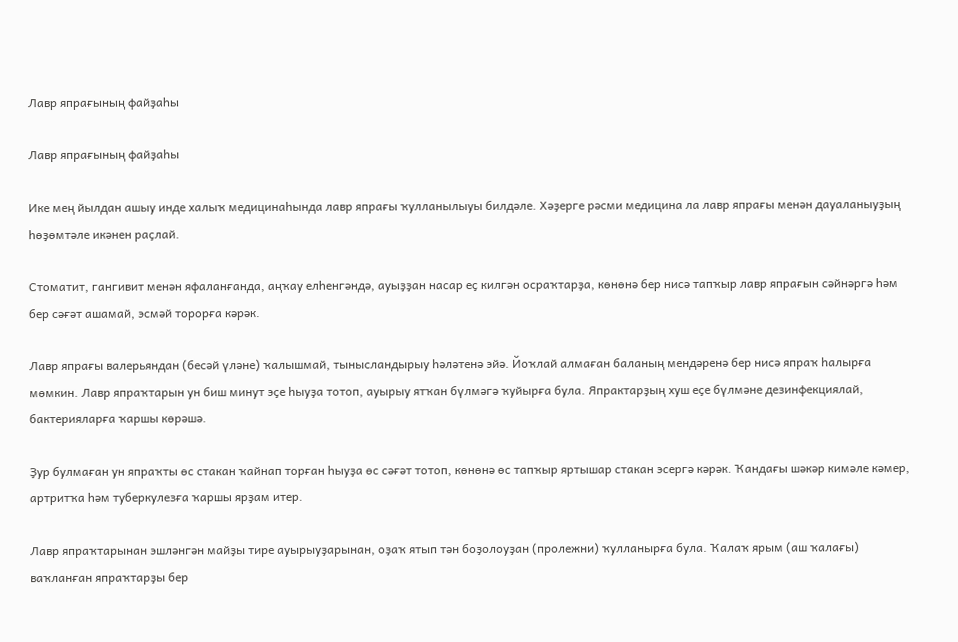Лавр япрағының файҙаһы

Лавр япрағының файҙаһы

Ике мең йылдан ашыу инде халыҡ медицинаһында лавр япрағы ҡулланылыуы билдәле. Хәҙерге рәсми медицина ла лавр япрағы менән дауаланыуҙың һөҙөмтәле икәнен раҫлай.

Стоматит, гангивит менән яфаланғанда, аңҡау елһенгәндә, ауыҙҙан насар еҫ килгән осраҡтарҙа, көнөнә бер нисә тапҡыр лавр япрағын сәйнәргә һәм бер сәғәт ашамай, эсмәй торорға кәрәк.

Лавр япрағы валерьяндан (бесәй үләне) ҡалышмай, тынысландырыу һәләтенә эйә. Йоҡлай алмаған баланың мендәренә бер нисә япраҡ һалырға мөмкин. Лавр япраҡтарын ун биш минут эҫе һыуҙа тотоп, ауырыу ятҡан бүлмәгә ҡуйырға була. Япрактарҙың хуш еҫе бүлмәне дезинфекциялай, бактерияларға ҡаршы көрәшә.

Ҙур булмаған ун япраҡты өс стакан ҡайнап торған һыуҙа өс сәғәт тотоп, көнөнә өс тапҡыр яртышар стакан эсергә кәрәк. Ҡандағы шәкәр кимәле кәмер, артритҡа һәм туберкулезға ҡаршы ярҙам итер.

Лавр япраҡтарынан эшләнгән майҙы тире ауырыуҙарынан, оҙаҡ ятып тән боҙолоуҙан (пролежни) ҡулланырға була. Ҡалаҡ ярым (аш ҡалағы) ваҡланған япраҡтарҙы бер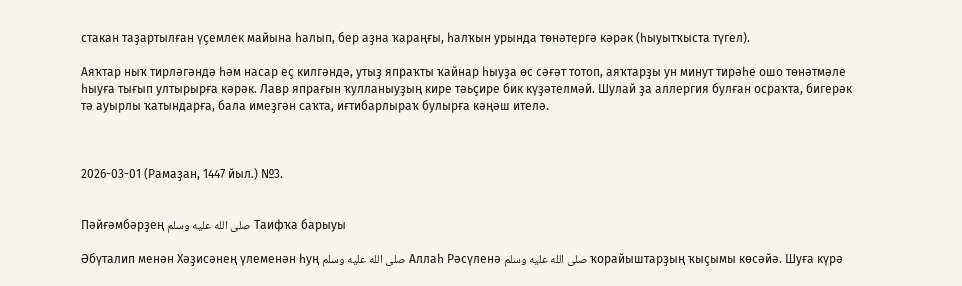стакан таҙартылған үҫемлек майына һалып, бер аҙна ҡараңғы, һалҡын урында төнәтергә кәрәк (һыуытҡыста түгел).

Аяҡтар ныҡ тирләгәндә һәм насар еҫ килгәндә, утыҙ япраҡты ҡайнар һыуҙа өс сәғәт тотоп, аяҡтарҙы ун минут тирәһе ошо төнәтмәле һыуға тығып ултырырға кәрәк. Лавр япрағын ҡулланыуҙың кире тәьҫире бик күҙәтелмәй. Шулай ҙа аллергия булған осраҡта, бигерәк тә ауырлы ҡатындарға, бала имеҙгән саҡта, иғтибарлыраҡ булырға кәңәш ителә.



2026-03-01 (Рамаҙан, 1447 йыл.) №3.


Пәйғәмбәрҙең صلى الله عليه وسلم Таифҡа барыуы

Әбүталип менән Хәҙисәнең үлеменән һуң صلى الله عليه وسلم Аллаһ Рәсүленә صلى الله عليه وسلم ҡорайыштарҙың ҡыҫымы көсәйә. Шуға күрә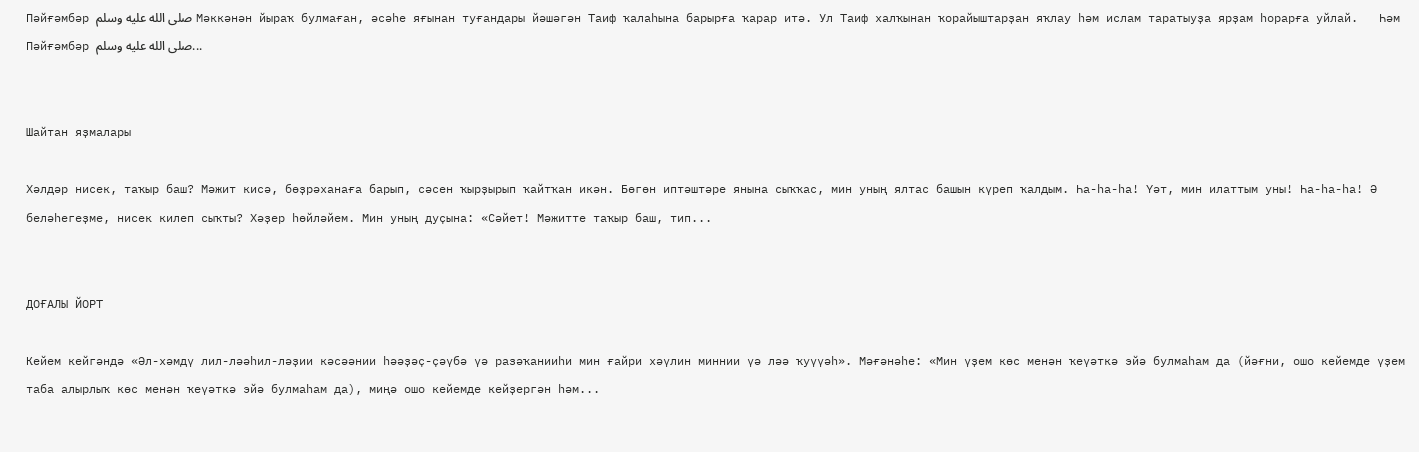Пәйғәмбәр صلى الله عليه وسلم Мәккәнән йыраҡ булмаған, әсәһе яғынан туғандары йәшәгән Таиф ҡалаһына барырға ҡарар итә. Ул Таиф халҡынан ҡорайыштарҙан яҡлау һәм ислам таратыуҙа ярҙам һорарға уйлай.   Һәм Пәйғәмбәр صلى الله عليه وسلم...


Шайтан яҙмалары

Хәлдәр нисек, таҡыр баш? Мәжит кисә, бөҙрәханаға барып, сәсен ҡырҙырып ҡайтҡан икән. Бөгөн иптәштәре янына сыҡҡас, мин уның ялтас башын күреп ҡалдым. Һа-һа-һа! Үәт, мин илаттым уны! Һа-һа-һа! Ә беләһегеҙме, нисек килеп сыҡты? Хәҙер һөйләйем. Мин уның дуҫына: «Сәйет! Мәжитте таҡыр баш, тип...


ДОҒАЛЫ ЙОРТ

Кейем кейгәндә «Әл-хәмдү лил-ләәһил-ләҙии кәсәәнии һәәҙәҫ-ҫәүбә үә разәҡанииһи мин ғайри хәүлин миннии үә ләә ҡуүүәһ». Мәғәнәһе: «Мин үҙем көс менән ҡеүәткә эйә булмаһам да (йәғни, ошо кейемде үҙем таба алырлыҡ көс менән ҡеүәткә эйә булмаһам да), миңә ошо кейемде кейҙергән һәм...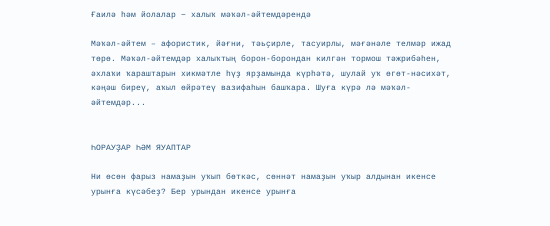Ғаилә һәм йолалар − халыҡ мәҡәл-әйтемдәрендә

Мәҡәл-әйтем – афористик, йәғни, тәьҫирле, тасуирлы, мәғәнәле телмәр ижад төрө. Мәҡәл-әйтемдәр халыҡтың борон-борондан килгән тормош тәжрибәһен, әхлаҡи ҡараштарын хикмәтле һүҙ ярҙамында күрһәтә, шулай уҡ өгөт-нәсихәт, кәңәш биреү, аҡыл өйрәтеү вазифаһын башҡара. Шуға күрә лә мәҡәл-әйтемдәр...


ҺОРАУҘАР ҺӘМ ЯУАПТАР

Ни өсөн фарыз намаҙын уҡып бөткәс, сөннәт намаҙын уҡыр алдынан икенсе урынға күсәбеҙ? Бер урындан икенсе урынға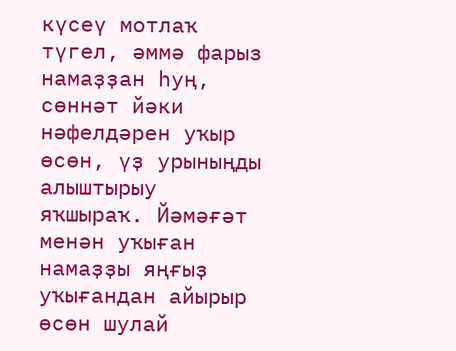күсеү мотлаҡ түгел, әммә фарыз намаҙҙан һуң, сөннәт йәки нәфелдәрен уҡыр өсөн, үҙ урыныңды алыштырыу яҡшыраҡ. Йәмәғәт менән уҡыған намаҙҙы яңғыҙ уҡығандан айырыр өсөн шулай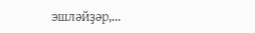эшләйҙәр,...